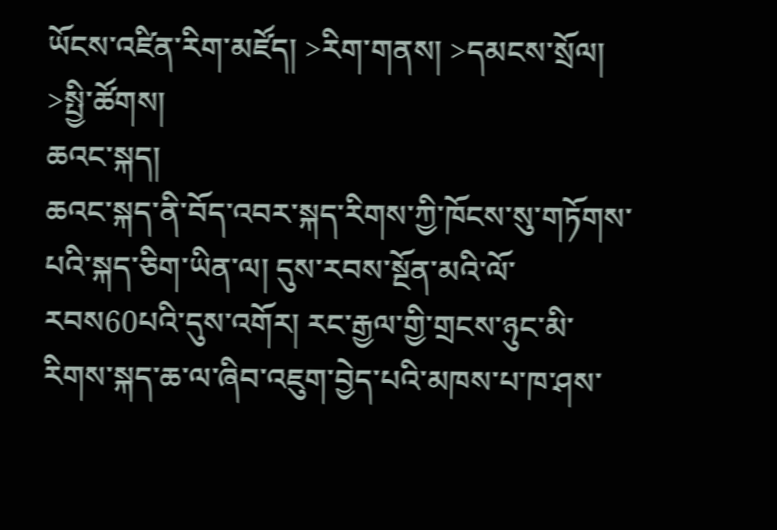ཡོངས་འཛིན་རིག་མཛོད། >རིག་གནས། >དམངས་སྲོལ། >སྤྱི་ཚོགས།
ཆའང་སྐད།
ཆའང་སྐད་ནི་བོད་འབར་སྐད་རིགས་ཀྱི་ཁོངས་སུ་གཏོགས་པའི་སྐད་ཅིག་ཡིན་ལ། དུས་རབས་སྔོན་མའི་ལོ་རབས60པའི་དུས་འགོར། རང་རྒྱལ་གྱི་གྲངས་ཉུང་མི་རིགས་སྐད་ཆ་ལ་ཞིབ་འཇུག་བྱེད་པའི་མཁས་པ་ཁ་ཤས་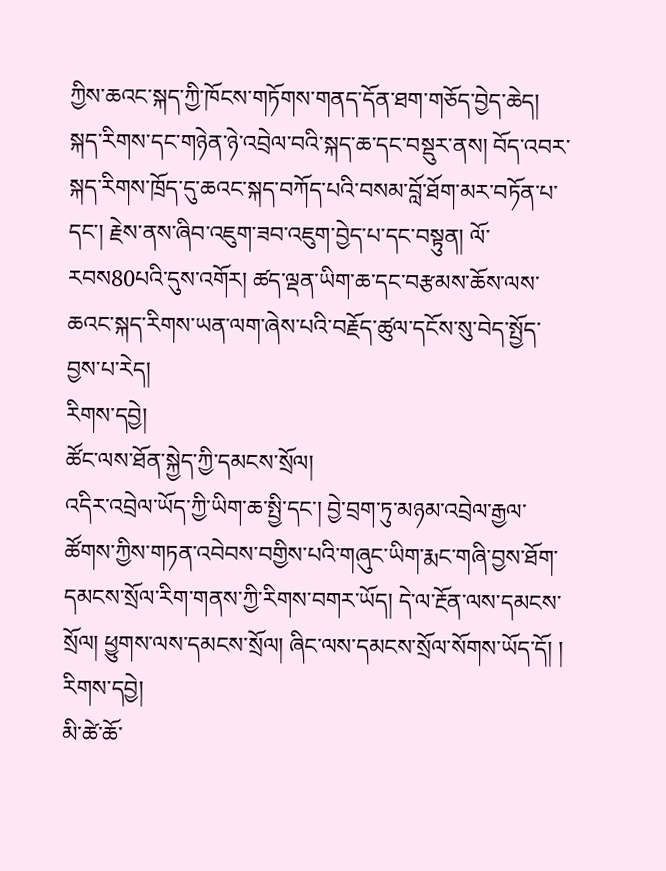ཀྱིས་ཆའང་སྐད་ཀྱི་ཁོངས་གཏོགས་གནད་དོན་ཐག་གཅོད་བྱེད་ཆེད། སྐད་རིགས་དང་གཉེན་ཉེ་འབྲེལ་བའི་སྐད་ཆ་དང་བསྡུར་ནས། བོད་འབར་སྐད་རིགས་ཁྲོད་དུ་ཆའང་སྐད་བཀོད་པའི་བསམ་བློ་ཐོག་མར་བཏོན་པ་དང་། རྗེས་ནས་ཞིབ་འཇུག་ཟབ་འཇུག་བྱེད་པ་དང་བསྟུན། ལོ་རབས80པའི་དུས་འགོར། ཚད་ལྡན་ཡིག་ཆ་དང་བརྩམས་ཆོས་ལས་ཆའང་སྐད་རིགས་ཡན་ལག་ཞེས་པའི་བརྗོད་ཚུལ་དངོས་སུ་བེད་སྤྱོད་བྱས་པ་རེད།
རིགས་དབྱེ།
ཚོང་ལས་ཐོན་སྐྱེད་ཀྱི་དམངས་སྲོལ།
འདིར་འབྲེལ་ཡོད་ཀྱི་ཡིག་ཆ་སྤྱི་དང་། བྱེ་བྲག་ཏུ་མཉམ་འབྲེལ་རྒྱལ་ཚོགས་ཀྱིས་གཏན་འབེབས་བགྱིས་པའི་གཞུང་ཡིག་རྨང་གཞི་བྱས་ཐོག་དམངས་སྲོལ་རིག་གནས་ཀྱི་རིགས་བགར་ཡོད། དེ་ལ་རྔོན་ལས་དམངས་སྲོལ། ཕྱུགས་ལས་དམངས་སྲོལ། ཞིང་ལས་དམངས་སྲོལ་སོགས་ཡོད་དོ། །
རིགས་དབྱེ།
མི་ཚེ་ཆོ་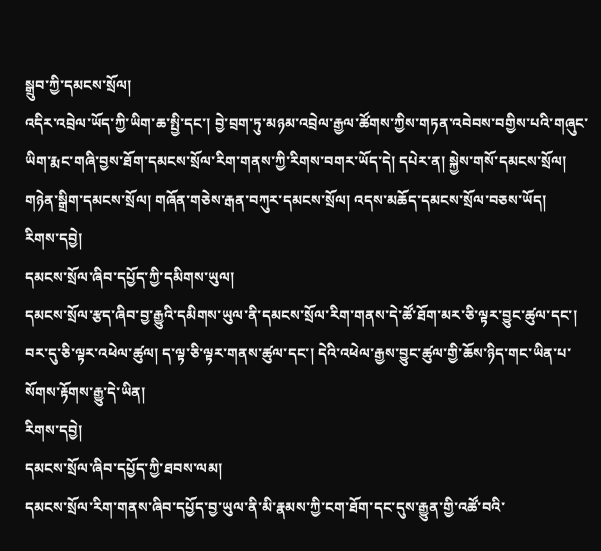སྒྲུབ་ཀྱི་དམངས་སྲོལ།
འདིར་འབྲེལ་ཡོད་ཀྱི་ཡིག་ཆ་སྤྱི་དང་། བྱེ་བྲག་ཏུ་མཉམ་འབྲེལ་རྒྱལ་ཚོགས་ཀྱིས་གཏན་འབེབས་བགྱིས་པའི་གཞུང་ཡིག་རྨང་གཞི་བྱས་ཐོག་དམངས་སྲོལ་རིག་གནས་ཀྱི་རིགས་བགར་ཡོད་དེ། དཔེར་ན། སྐྱེས་གསོ་དམངས་སྲོལ། གཉེན་སྒྲིག་དམངས་སྲོལ། གཞོན་གཅེས་རྒན་བཀུར་དམངས་སྲོལ། འདས་མཆོད་དམངས་སྲོལ་བཅས་ཡོད།
རིགས་དབྱེ།
དམངས་སྲོལ་ཞིབ་དཔྱོད་ཀྱི་དམིགས་ཡུལ།
དམངས་སྲོལ་རྩད་ཞིབ་བྱ་རྒྱུའི་དམིགས་ཡུལ་ནི་དམངས་སྲོལ་རིག་གནས་དེ་ཚོ་ཐོག་མར་ཅི་ལྟར་བྱུང་ཚུལ་དང་། བར་དུ་ཅི་ལྟར་འཕེལ་ཚུལ། ད་ལྟ་ཅི་ལྟར་གནས་ཚུལ་དང་། དེའི་འཕེལ་རྒྱས་བྱུང་ཚུལ་གྱི་ཆོས་ཉིད་གང་ཡིན་པ་སོགས་རྟོགས་རྒྱུ་དེ་ཡིན།
རིགས་དབྱེ།
དམངས་སྲོལ་ཞིབ་དཔྱོད་ཀྱི་ཐབས་ལམ།
དམངས་སྲོལ་རིག་གནས་ཞིབ་དཔྱོད་བྱ་ཡུལ་ནི་མི་རྣམས་ཀྱི་ངག་ཐོག་དང་དུས་རྒྱུན་གྱི་འཚོ་བའི་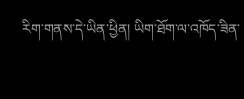རིག་གནས་དེ་ཡིན་ཕྱིན། ཡིག་ཐོག་ལ་འཁོད་ཟིན་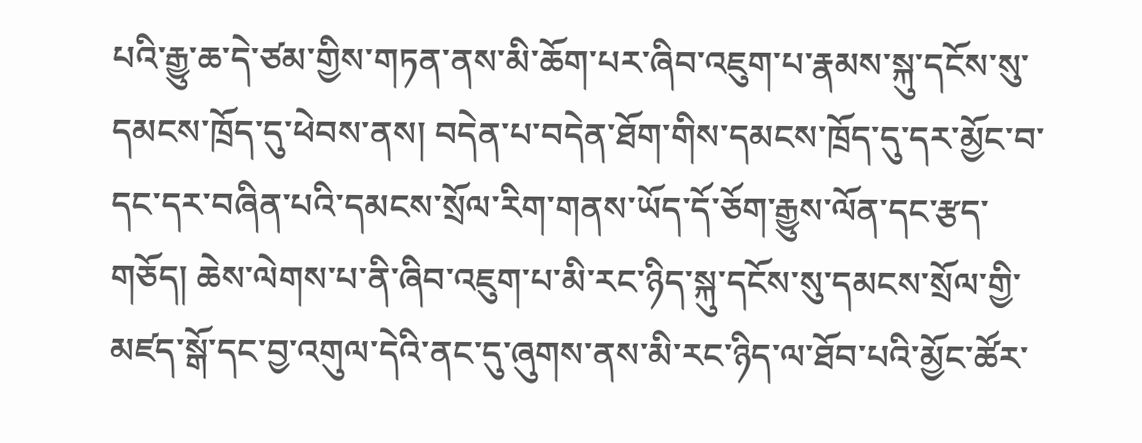པའི་རྒྱུ་ཆ་དེ་ཙམ་གྱིས་གཏན་ནས་མི་ཆོག་པར་ཞིབ་འཇུག་པ་རྣམས་སྐུ་དངོས་སུ་དམངས་ཁྲོད་དུ་ཕེབས་ནས། བདེན་པ་བདེན་ཐོག་གིས་དམངས་ཁྲོད་དུ་དར་མྱོང་བ་དང་དར་བཞིན་པའི་དམངས་སྲོལ་རིག་གནས་ཡོད་དོ་ཅོག་རྒྱུས་ལོན་དང་རྩད་གཅོད། ཆེས་ལེགས་པ་ནི་ཞིབ་འཇུག་པ་མི་རང་ཉིད་སྐུ་དངོས་སུ་དམངས་སྲོལ་གྱི་མཛད་སྒོ་དང་བྱ་འགུལ་དེའི་ནང་དུ་ཞུགས་ནས་མི་རང་ཉིད་ལ་ཐོབ་པའི་མྱོང་ཚོར་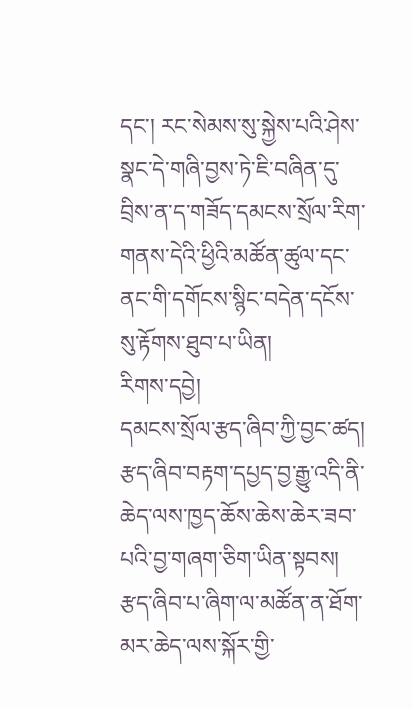དང་། རང་སེམས་སུ་སྐྱེས་པའི་ཤེས་སྣང་དེ་གཞི་བྱས་ཏེ་ཇི་བཞིན་དུ་བྲིས་ན་ད་གཟོད་དམངས་སྲོལ་རིག་གནས་དེའི་ཕྱིའི་མཚོན་ཚུལ་དང་ནང་གི་དགོངས་སྙིང་བདེན་དངོས་སུ་རྟོགས་ཐུབ་པ་ཡིན།
རིགས་དབྱེ།
དམངས་སྲོལ་རྩད་ཞིབ་ཀྱི་བྱང་ཚད།
རྩད་ཞིབ་བརྟག་དཔྱད་བྱ་རྒྱུ་འདི་ནི་ཆེད་ལས་ཁྱད་ཆོས་ཆེས་ཆེར་ཟབ་པའི་བྱ་གཞག་ཅིག་ཡིན་སྟབས། རྩད་ཞིབ་པ་ཞིག་ལ་མཚོན་ན་ཐོག་མར་ཆེད་ལས་སྐོར་གྱི་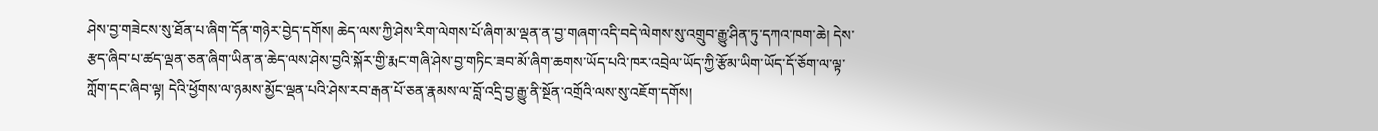ཤེས་བྱ་གཟེངས་སུ་ཐོན་པ་ཞིག་དོན་གཉེར་བྱེད་དགོས། ཆེད་ལས་ཀྱི་ཤེས་རིག་ལེགས་པོ་ཞིག་མ་ལྡན་ན་བྱ་གཞག་འདི་བདེ་ལེགས་སུ་འགྲུབ་རྒྱུ་ཤིན་ཏུ་དཀའ་ཁག་ཆེ། དེས་རྩད་ཞིབ་པ་ཚད་ལྡན་ཅན་ཞིག་ཡིན་ན་ཆེད་ལས་ཤེས་བྱའི་སྐོར་གྱི་རྨང་གཞི་ཤེས་བྱ་གཏིང་ཟབ་མོ་ཞིག་ཆགས་ཡོད་པའི་ཁར་འབྲེལ་ཡོད་ཀྱི་རྩོམ་ཡིག་ཡོད་དོ་ཅོག་ལ་ལྟ་ཀློག་དང་ཞིབ་ལྟ། དེའི་ཕྱོགས་ལ་ཉམས་མྱོང་ལྡན་པའི་ཤེས་རབ་རྒན་པོ་ཅན་རྣམས་ལ་བློ་འདྲི་བྱ་རྒྱུ་ནི་སྔོན་འགྲོའི་ལས་སུ་འཇོག་དགོས།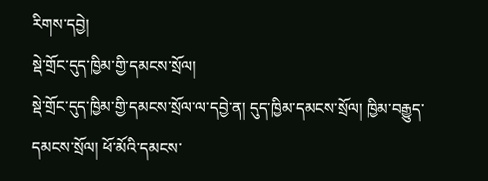རིགས་དབྱེ།
སྡེ་གྲོང་དུད་ཁྱིམ་གྱི་དམངས་སྲོལ།
སྡེ་གྲོང་དུད་ཁྱིམ་གྱི་དམངས་སྲོལ་ལ་དབྱེ་ན། དུད་ཁྱིམ་དམངས་སྲོལ། ཁྱིམ་བརྒྱུད་དམངས་སྲོལ། ཕོ་མོའི་དམངས་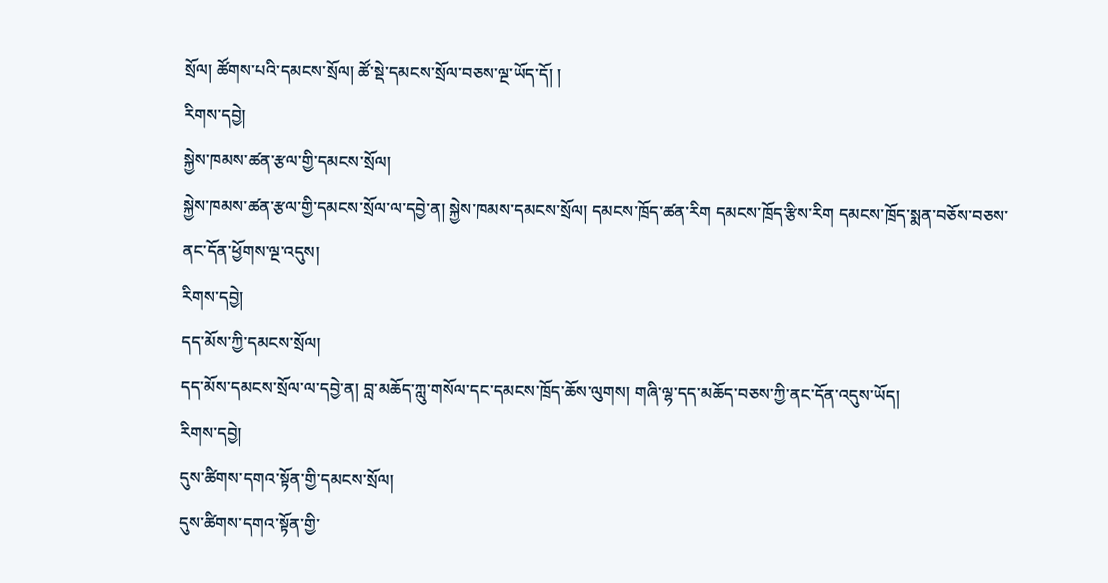སྲོལ། ཚོགས་པའི་དམངས་སྲོལ། ཚོ་སྡེ་དམངས་སྲོལ་བཅས་ལྔ་ཡོད་དོ། །
རིགས་དབྱེ།
སྐྱེས་ཁམས་ཚན་རྩལ་གྱི་དམངས་སྲོལ།
སྐྱེས་ཁམས་ཚན་རྩལ་གྱི་དམངས་སྲོལ་ལ་དབྱེ་ན། སྐྱེས་ཁམས་དམངས་སྲོལ། དམངས་ཁྲོད་ཚན་རིག དམངས་ཁྲོད་རྩིས་རིག དམངས་ཁྲོད་སྨན་བཅོས་བཅས་ནང་དོན་ཕྱོགས་ལྔ་འདུས།
རིགས་དབྱེ།
དད་མོས་ཀྱི་དམངས་སྲོལ།
དད་མོས་དམངས་སྲོལ་ལ་དབྱེ་ན། བླ་མཆོད་ཀླུ་གསོལ་དང་དམངས་ཁྲོད་ཆོས་ལུགས། གཞི་ལྷ་དད་མཆོད་བཅས་ཀྱི་ནང་དོན་འདུས་ཡོད།
རིགས་དབྱེ།
དུས་ཚིགས་དགའ་སྟོན་གྱི་དམངས་སྲོལ།
དུས་ཚིགས་དགའ་སྟོན་གྱི་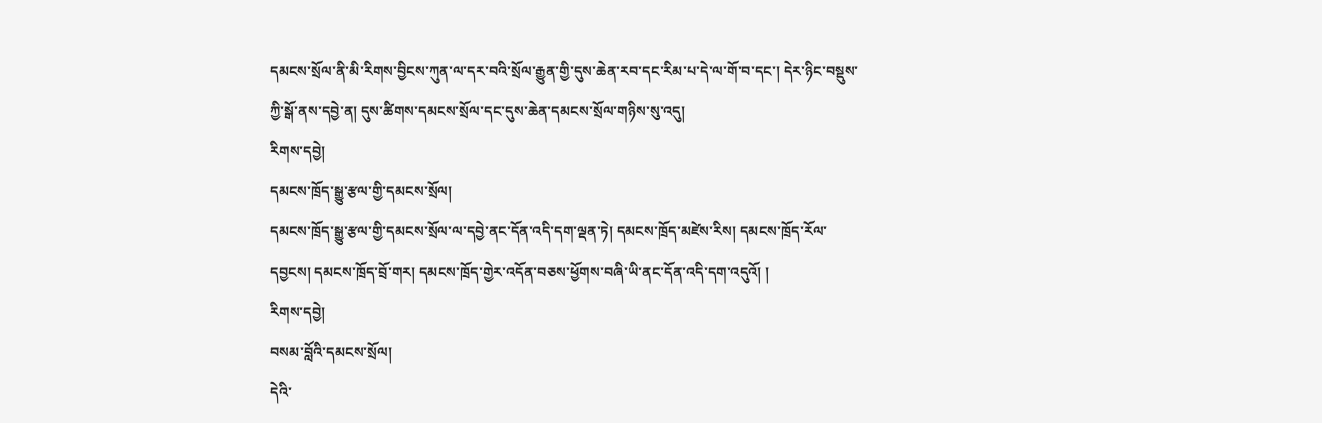དམངས་སྲོལ་ནི་མི་རིགས་བྱིངས་ཀུན་ལ་དར་བའི་སྲོལ་རྒྱུན་གྱི་དུས་ཆེན་རབ་དང་རིམ་པ་དེ་ལ་གོ་བ་དང་། དེར་ཉིང་བསྡུས་ཀྱི་སྒོ་ནས་དབྱེ་ན། དུས་ཚིགས་དམངས་སྲོལ་དང་དུས་ཆེན་དམངས་སྲོལ་གཉིས་སུ་འདུ།
རིགས་དབྱེ།
དམངས་ཁྲོད་སྒྱུ་རྩལ་གྱི་དམངས་སྲོལ།
དམངས་ཁྲོད་སྒྱུ་རྩལ་གྱི་དམངས་སྲོལ་ལ་དབྱེ་ནང་དོན་འདི་དག་ལྡན་ཏེ། དམངས་ཁྲོད་མཛེས་རིས། དམངས་ཁྲོད་རོལ་དབྱངས། དམངས་ཁྲོད་བྲོ་གར། དམངས་ཁྲོད་གྱེར་འདོན་བཅས་ཕྱོགས་བཞི་ཡི་ནང་དོན་འདི་དག་འདུའོ། །
རིགས་དབྱེ།
བསམ་བློའི་དམངས་སྲོལ།
དེའི་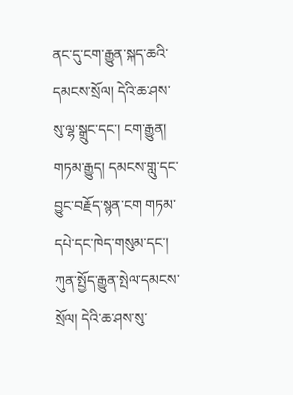ནང་དུ་ངག་རྒྱུན་སྐད་ཆའི་དམངས་སྲོལ། དེའི་ཆ་ཤས་སུ་ལྷ་སྒྲུང་དང་། ངག་རྒྱུན། གཏམ་རྒྱུད། དམངས་གླུ་དང་བྱུང་བརྗོད་སྙན་ངག གཏམ་དཔེ་དང་ཁེད་གསུམ་དང་། ཀུན་སྤྱོད་རྒྱུན་སྤེལ་དམངས་སྲོལ། དེའི་ཆ་ཤས་སུ་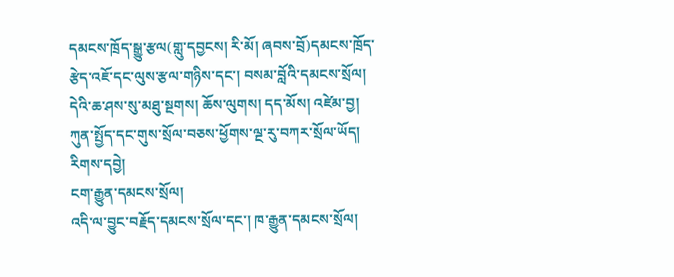དམངས་ཁྲོད་སྒྱུ་རྩལ(གླུ་དབྱངས། རི་མོ། ཞབས་བྲོ)དམངས་ཁྲོད་རྩེད་འཇོ་དང་ལུས་རྩལ་གཉིས་དང་། བསམ་བློའི་དམངས་སྲོལ། དེའི་ཆ་ཤས་སུ་མཐུ་སྔགས། ཆོས་ལུགས། དད་མོས། འཛེམ་བྱ། ཀུན་སྤྱོད་དང་གུས་སྲོལ་བཅས་ཕྱོགས་ལྔ་རུ་བཀར་སྲོལ་ཡོད།
རིགས་དབྱེ།
ངག་རྒྱུན་དམངས་སྲོལ།
འདི་ལ་བྱུང་བརྗོད་དམངས་སྲོལ་དང་། ཁ་རྒྱུན་དམངས་སྲོལ།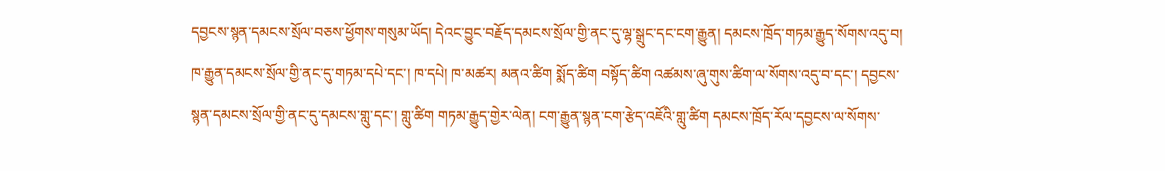དབྱངས་སྙན་དམངས་སྲོལ་བཅས་ཕྱོགས་གསུམ་ཡོད། དེའང་བྱུང་བརྗོད་དམངས་སྲོལ་གྱི་ནང་དུ་ལྷ་སྒྲུང་དང་ངག་རྒྱུན། དམངས་ཁྲོད་གཏམ་རྒྱུད་སོགས་འདུ་བ། ཁ་རྒྱུན་དམངས་སྲོལ་གྱི་ནང་དུ་གཏམ་དཔེ་དང་། ཁ་དཔེ། ཁ་མཚར། མནའ་ཚིག སྨོད་ཚིག བསྟོད་ཚིག འཚམས་ཞུ་གུས་ཚིག་ལ་སོགས་འདུ་བ་དང་། དབྱངས་སྙན་དམངས་སྲོལ་གྱི་ནང་དུ་དམངས་གླུ་དང་། གླུ་ཚིག གཏམ་རྒྱུད་གྱེར་ལེན། ངག་རྒྱུན་སྙན་ངག་རྩེད་འཇོའི་གླུ་ཚིག དམངས་ཁྲོད་རོལ་དབྱངས་ལ་སོགས་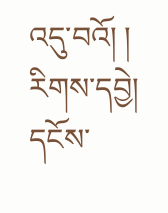འདུ་བའོ། །
རིགས་དབྱེ།
དངོས་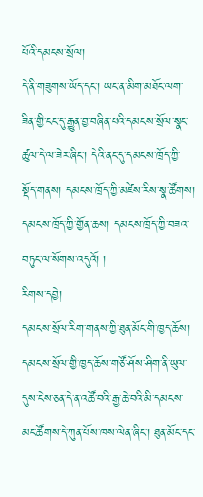པོའི་དམངས་སྲོལ།
དེ་ནི་གཟུགས་ཡོད་དང་། ཡང་ན་མིག་མཐོང་ལག་ཟིན་གྱི་ངང་དུ་རྒྱུན་བྱ་བཞིན་པའི་དམངས་སྲོལ་སྣང་ཚུལ་དེ་ལ་ཟེར་ཞིང་། དེའི་ནང་དུ་དམངས་ཁྲོད་ཀྱི་སྡོད་གནས། དམངས་ཁྲོད་ཀྱི་མཛེས་རིས་སྣ་ཚོགས། དམངས་ཁྲོད་ཀྱི་གྱོན་ཆས། དམངས་ཁྲོད་ཀྱི་བཟའ་བཏུང་ལ་སོགས་འདུའོ། །
རིགས་དབྱེ།
དམངས་སྲོལ་རིག་གནས་ཀྱི་ཐུན་མོང་གི་ཁྱད་ཆོས།
དམངས་སྲོལ་གྱི་ཁྱད་ཆོས་གཙོ་ཤོས་ཤིག་ནི་ཡུལ་དུས་ངེས་ཅན་དེ་ན་འཚོ་བའི་རྒྱ་ཆེ་བའི་མི་དམངས་མང་ཚོགས་དེ་ཀུན་པོས་ཁས་ལེན་ཞིང་། ཐུན་མོང་དང་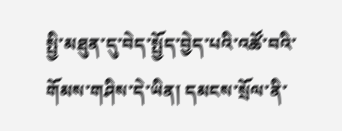སྤྱི་མཐུན་དུ་བེད་སྤྱོད་བྱེད་པའི་འཚོ་བའི་གོམས་གཤིས་དེ་ཡིན། དམངས་སྲོལ་ནི་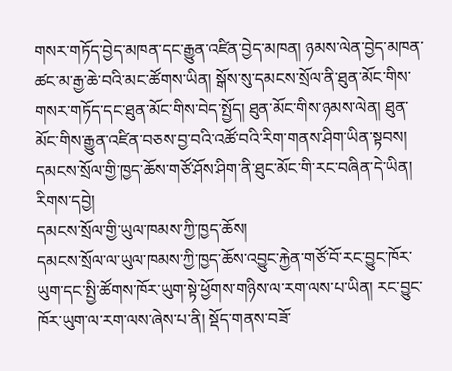གསར་གཏོད་བྱེད་མཁན་དང་རྒྱུན་འཛིན་བྱེད་མཁན། ཉམས་ལེན་བྱེད་མཁན་ཚང་མ་རྒྱ་ཆེ་བའི་མང་ཚོགས་ཡིན། སྒོས་སུ་དམངས་སྲོལ་ནི་ཐུན་མོང་གིས་གསར་གཏོད་དང་ཐུན་མོང་གིས་བེད་སྤྱོད། ཐུན་མོང་གིས་ཉམས་ལེན། ཐུན་མོང་གིས་རྒྱུན་འཛིན་བཅས་བྱ་བའི་འཚོ་བའི་རིག་གནས་ཤིག་ཡིན་སྟབས། དམངས་སྲོལ་གྱི་ཁྱད་ཆོས་གཙོ་ཤོས་ཤིག་ནི་ཐུང་མོང་གི་རང་བཞིན་དེ་ཡིན།
རིགས་དབྱེ།
དམངས་སྲོལ་གྱི་ཡུལ་ཁམས་ཀྱི་ཁྱད་ཆོས།
དམངས་སྲོལ་ལ་ཡུལ་ཁམས་ཀྱི་ཁྱད་ཆོས་འབྱུང་རྐྱེན་གཙོ་བོ་རང་བྱུང་ཁོར་ཡུག་དང་སྤྱི་ཚོགས་ཁོར་ཡུག་སྟེ་ཕྱོགས་གཉིས་ལ་རག་ལས་པ་ཡིན། རང་བྱུང་ཁོར་ཡུག་ལ་རག་ལས་ཞེས་པ་ནི། སྡོད་གནས་བཟོ་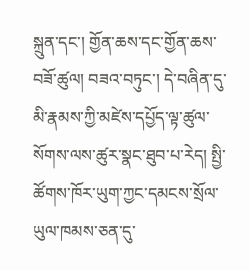སྐྲུན་དང་། གྱོན་ཆས་དང་གྱོན་ཆས་བཟོ་ཚུལ། བཟའ་བཏུང་། དེ་བཞིན་དུ་མི་རྣམས་ཀྱི་མཛེས་དཔྱོད་ལྟ་ཚུལ་སོགས་ལས་ཚུར་སྣང་ཐུབ་པ་རེད། སྤྱི་ཚོགས་ཁོར་ཡུག་ཀྱང་དམངས་སྲོལ་ཡུལ་ཁམས་ཅན་དུ་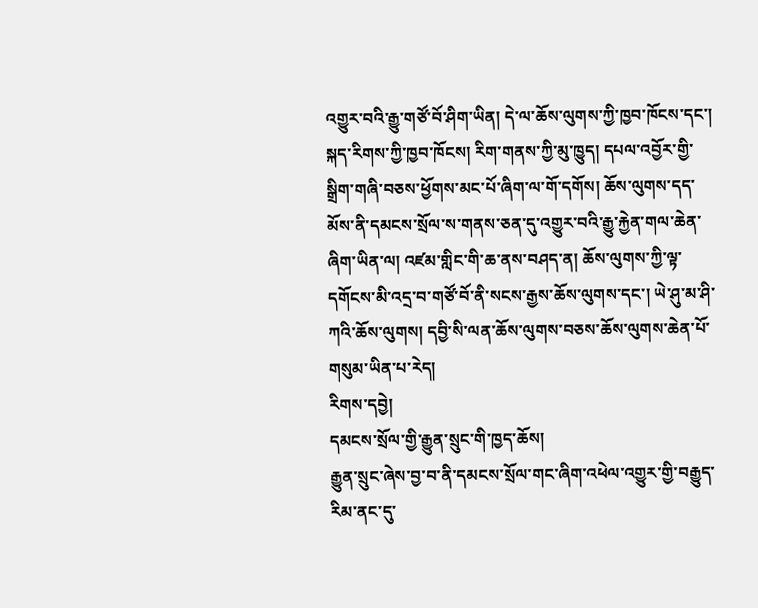འགྱུར་བའི་རྒྱུ་གཙོ་བོ་ཤིག་ཡིན། དེ་ལ་ཆོས་ལུགས་ཀྱི་ཁྱབ་ཁོངས་དང་། སྐད་རིགས་ཀྱི་ཁྱབ་ཁོངས། རིག་གནས་ཀྱི་མུ་ཁྱུད། དཔལ་འབྱོར་གྱི་སྒྲིག་གཞི་བཅས་ཕྱོགས་མང་པོ་ཞིག་ལ་གོ་དགོས། ཆོས་ལུགས་དད་མོས་ནི་དམངས་སྲོལ་ས་གནས་ཅན་དུ་འགྱུར་བའི་རྒྱུ་རྐྱེན་གལ་ཆེན་ཞིག་ཡིན་ལ། འཛམ་གླིང་གི་ཆ་ནས་བཤད་ན། ཆོས་ལུགས་ཀྱི་ལྟ་དགོངས་མི་འདྲ་བ་གཙོ་བོ་ནི་སངས་རྒྱས་ཆོས་ལུགས་དང་། ཡེ་ཤུ་མ་ཤི་ཀའི་ཆོས་ལུགས། དབྱི་སི་ལན་ཆོས་ལུགས་བཅས་ཆོས་ལུགས་ཆེན་པོ་གསུམ་ཡིན་པ་རེད།
རིགས་དབྱེ།
དམངས་སྲོལ་གྱི་རྒྱུན་སྲུང་གི་ཁྱད་ཆོས།
རྒྱུན་སྲུང་ཞེས་བྱ་བ་ནི་དམངས་སྲོལ་གང་ཞིག་འཕེལ་འགྱུར་གྱི་བརྒྱུད་རིམ་ནང་དུ་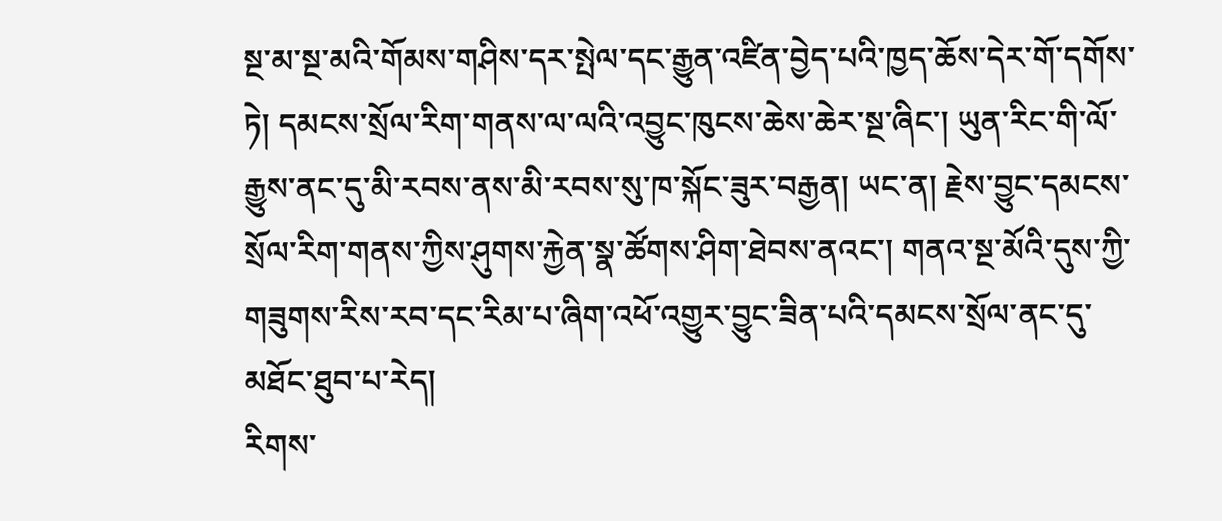སྔ་མ་སྔ་མའི་གོམས་གཤིས་དར་སྤེལ་དང་རྒྱུན་འཛིན་བྱེད་པའི་ཁྱད་ཆོས་དེར་གོ་དགོས་ཏེ། དམངས་སྲོལ་རིག་གནས་ལ་ལའི་འབྱུང་ཁུངས་ཆེས་ཆེར་སྔ་ཞིང་། ཡུན་རིང་གི་ལོ་རྒྱུས་ནང་དུ་མི་རབས་ནས་མི་རབས་སུ་ཁ་སྐོང་ཟུར་བརྒྱན། ཡང་ན། རྗེས་བྱུང་དམངས་སྲོལ་རིག་གནས་ཀྱིས་ཤུགས་རྐྱེན་སྣ་ཚོགས་ཤིག་ཐེབས་ནའང་། གནའ་སྔ་མོའི་དུས་ཀྱི་གཟུགས་རིས་རབ་དང་རིམ་པ་ཞིག་འཕོ་འགྱུར་བྱུང་ཟིན་པའི་དམངས་སྲོལ་ནང་དུ་མཐོང་ཐུབ་པ་རེད།
རིགས་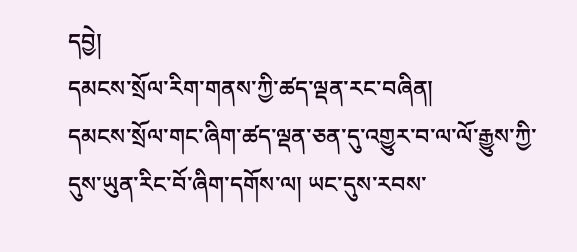དབྱེ།
དམངས་སྲོལ་རིག་གནས་ཀྱི་ཚད་ལྡན་རང་བཞིན།
དམངས་སྲོལ་གང་ཞིག་ཚད་ལྡན་ཅན་དུ་འགྱུར་བ་ལ་ལོ་རྒྱུས་ཀྱི་དུས་ཡུན་རིང་བོ་ཞིག་དགོས་ལ། ཡང་དུས་རབས་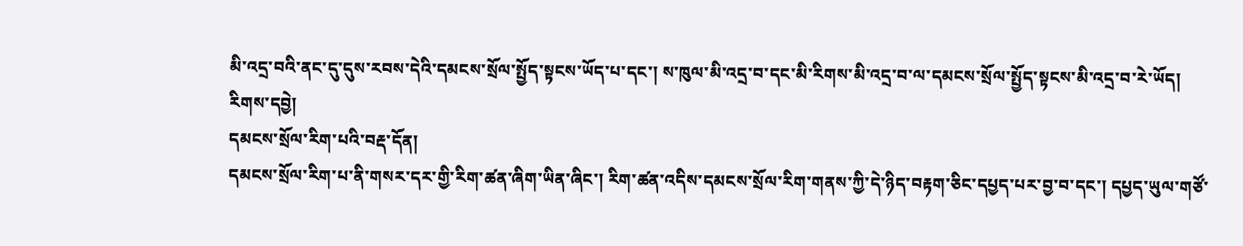མི་འདྲ་བའི་ནང་དུ་དུས་རབས་དེའི་དམངས་སྲོལ་སྤྱོད་སྟངས་ཡོད་པ་དང་། ས་ཁུལ་མི་འདྲ་བ་དང་མི་རིགས་མི་འདྲ་བ་ལ་དམངས་སྲོལ་སྤྱོད་སྟངས་མི་འདྲ་བ་རེ་ཡོད།
རིགས་དབྱེ།
དམངས་སྲོལ་རིག་པའི་བརྡ་དོན།
དམངས་སྲོལ་རིག་པ་ནི་གསར་དར་གྱི་རིག་ཚན་ཞིག་ཡིན་ཞིང་། རིག་ཚན་འདིས་དམངས་སྲོལ་རིག་གནས་ཀྱི་དེ་ཉིད་བརྟག་ཅིང་དཔྱད་པར་བྱ་བ་དང་། དཔྱད་ཡུལ་གཙོ་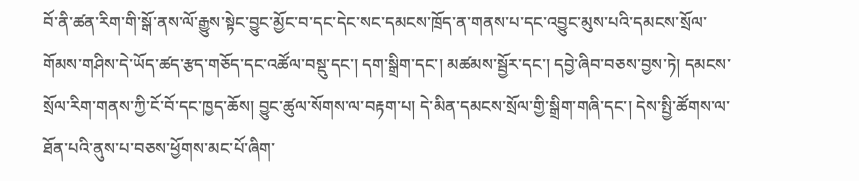བོ་ནི་ཚན་རིག་གི་སྒོ་ནས་ལོ་རྒྱུས་སྟེང་བྱུང་མྱོང་བ་དང་དེང་སང་དམངས་ཁྲོད་ན་གནས་པ་དང་འབྱུང་མུས་པའི་དམངས་སྲོལ་གོམས་གཤིས་དེ་ཡོད་ཚད་རྩད་གཅོད་དང་འཚོལ་བསྡུ་དང་། དག་སྒྲིག་དང་། མཚམས་སྦྱོར་དང་། དབྱེ་ཞིབ་བཅས་བྱས་ཏེ། དམངས་སྲོལ་རིག་གནས་ཀྱི་ངོ་བོ་དང་ཁྱད་ཆོས། བྱུང་ཚུལ་སོགས་ལ་བརྟག་པ། དེ་མིན་དམངས་སྲོལ་གྱི་སྒྲིག་གཞི་དང་། དེས་སྤྱི་ཚོགས་ལ་ཐོན་པའི་ནུས་པ་བཅས་ཕྱོགས་མང་པོ་ཞིག་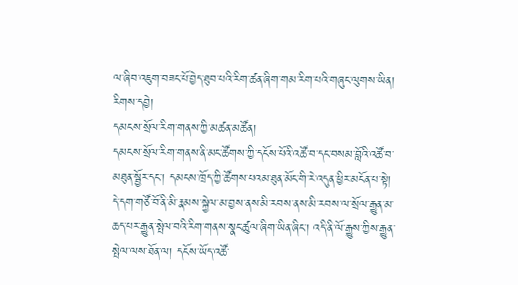ལ་ཞིབ་འཇུག་བཟང་པོ་བྱེད་ཐུབ་པའི་རིག་ཚན་ཞིག་གམ་རིག་པའི་གཞུང་ལུགས་ཡིན།
རིགས་དབྱེ།
དམངས་སྲོལ་རིག་གནས་ཀྱི་མཚན་མཚོན།
དམངས་སྲོལ་རིག་གནས་ནི་མང་ཚོགས་ཀྱི་དངོས་པོའི་འཚོ་བ་དང་བསམ་བློའི་འཚོ་བ་མཐུན་སྦྱོར་དང་། དམངས་ཁྲོད་ཀྱི་ཚོགས་པའམ་ཐུན་མོང་གི་རེ་འདུན་ཕྱིར་མངོན་པ་སྟེ། དེ་དག་གཙོ་བོ་ནི་མི་རྣམས་སྐྱེལ་མ་བྱས་ནས་མི་རབས་ནས་མི་རབས་ལ་སྲོལ་རྒྱུན་མ་ཆད་པར་རྒྱུན་སྤེལ་བའི་རིག་གནས་སྣང་ཚུལ་ཞིག་ཡིན་ཞིང་། འདི་ནི་ལོ་རྒྱུས་ཀྱིས་རྒྱུན་སྤེལ་ལས་ཐོན་ལ། དངོས་ཡོད་འཚོ་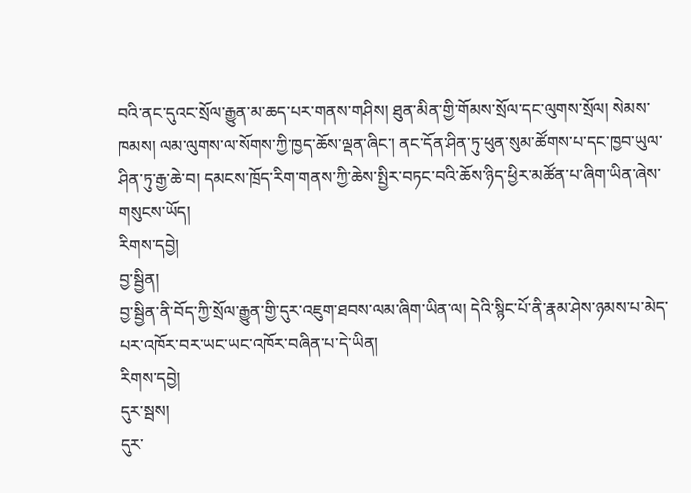བའི་ནང་དུའང་སྲོལ་རྒྱུན་མ་ཆད་པར་གནས་གཤིས། ཐུན་མིན་གྱི་གོམས་སྲོལ་དང་ལུགས་སྲོལ། སེམས་ཁམས། ལམ་ལུགས་ལ་སོགས་ཀྱི་ཁྱད་ཆོས་ལྡན་ཞིང་། ནང་དོན་ཤིན་ཏུ་ཕུན་སུམ་ཚོགས་པ་དང་ཁྱབ་ཡུལ་ཤིན་ཏུ་རྒྱ་ཆེ་བ། དམངས་ཁྲོད་རིག་གནས་ཀྱི་ཆེས་སྤྱིར་བཏང་བའི་ཆོས་ཉིད་ཕྱིར་མཚོན་པ་ཞིག་ཡིན་ཞེས་གསུངས་ཡོད།
རིགས་དབྱེ།
བྱ་སྦྱིན།
བྱ་སྦྱིན་ནི་བོད་ཀྱི་སྲོལ་རྒྱུན་གྱི་དུར་འཇུག་ཐབས་ལམ་ཞིག་ཡིན་ལ། དེའི་སྙིང་པོ་ནི་རྣམ་ཤེས་ཉམས་པ་མེད་པར་འཁོར་བར་ཡང་ཡང་འཁོར་བཞིན་པ་དེ་ཡིན།
རིགས་དབྱེ།
དུར་སྦས།
དུར་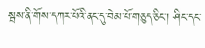སྦས་ནི་གོས་དཀར་པོའི་ནང་དུ་བེམ་པོ་གཅུད་ཅིང་། ཤིང་དང་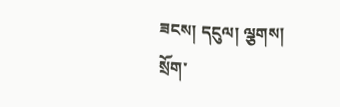ཟངས། དངུལ། ལྕགས། སྲོག་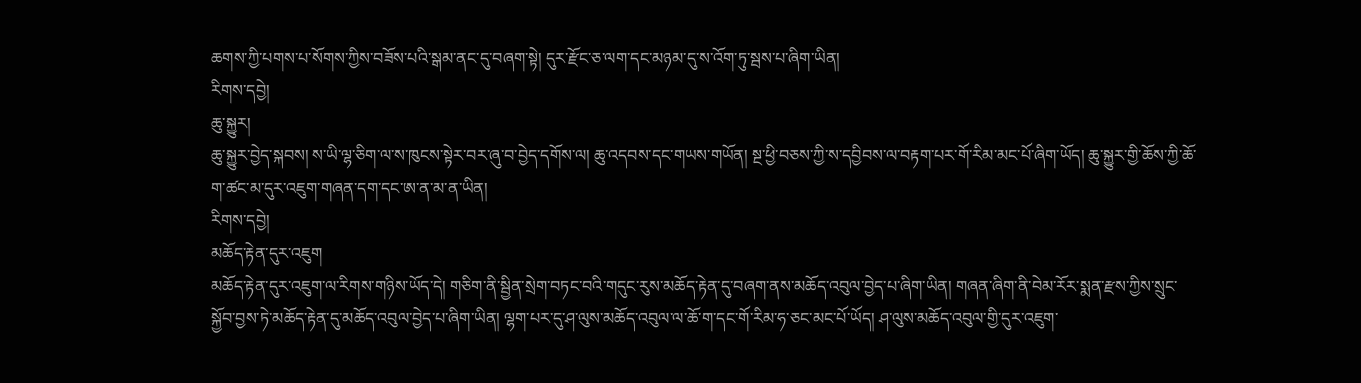ཆགས་ཀྱི་པགས་པ་སོགས་ཀྱིས་བཟོས་པའི་སྒམ་ནང་དུ་བཞག་སྟེ། དུར་རྫོང་ཅ་ལག་དང་མཉམ་དུ་ས་འོག་ཏུ་སྦས་པ་ཞིག་ཡིན།
རིགས་དབྱེ།
ཆུ་སྐྱུར།
ཆུ་སྐྱུར་བྱེད་སྐབས། ས་ཡི་ལྷ་ཅིག་ལ་ས་ཁུངས་སྟེར་བར་ཞུ་བ་བྱེད་དགོས་ལ། ཆུ་འདབས་དང་གཡས་གཡོན། སྔ་ཕྱི་བཅས་ཀྱི་ས་དབྱིབས་ལ་བརྟག་པར་གོ་རིམ་མང་པོ་ཞིག་ཡོད། ཆུ་སྐྱུར་གྱི་ཆོས་ཀྱི་ཆོ་ག་ཚང་མ་དུར་འཇུག་གཞན་དག་དང་ཨ་ན་མ་ན་ཡིན།
རིགས་དབྱེ།
མཆོད་རྟེན་དུར་འཇུག
མཆོད་རྟེན་དུར་འཇུག་ལ་རིགས་གཉིས་ཡོད་དེ། གཅིག་ནི་སྦྱིན་སྲེག་བཏང་བའི་གདུང་རུས་མཆོད་རྟེན་དུ་བཞག་ནས་མཆོད་འབུལ་བྱེད་པ་ཞིག་ཡིན། གཞན་ཞིག་ནི་བེམ་རོར་སྨན་རྫས་ཀྱིས་སྲུང་སྐྱོབ་བྱས་ཏེ་མཆོད་རྟེན་དུ་མཆོད་འབུལ་བྱེད་པ་ཞིག་ཡིན། ལྷག་པར་དུ་ཤ་ལུས་མཆོད་འབུལ་ལ་ཆོ་ག་དང་གོ་རིམ་ཧ་ཅང་མང་པོ་ཡོད། ཤ་ལུས་མཆོད་འབུལ་གྱི་དུར་འཇུག་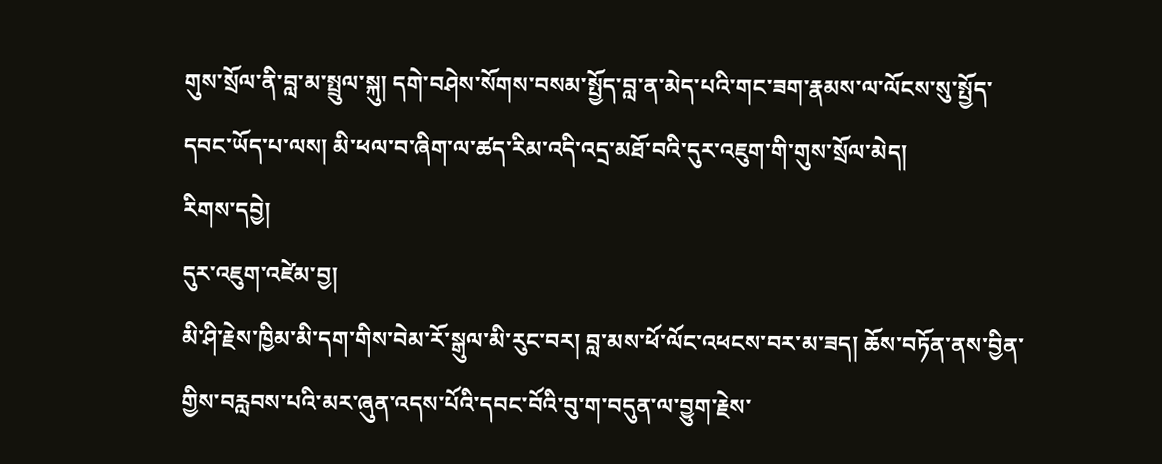གུས་སྲོལ་ནི་བླ་མ་སྤྲུལ་སྐུ། དགེ་བཤེས་སོགས་བསམ་སྤྱོད་བླ་ན་མེད་པའི་གང་ཟག་རྣམས་ལ་ལོངས་སུ་སྤྱོད་དབང་ཡོད་པ་ལས། མི་ཕལ་བ་ཞིག་ལ་ཚད་རིམ་འདི་འདྲ་མཐོ་བའི་དུར་འཇུག་གི་གུས་སྲོལ་མེད།
རིགས་དབྱེ།
དུར་འཇུག་འཛེམ་བྱ།
མི་ཤི་རྗེས་ཁྱིམ་མི་དག་གིས་བེམ་རོ་སྒུལ་མི་རུང་བར། བླ་མས་ཕོ་ལོང་འཕངས་བར་མ་ཟད། ཆོས་བཏོན་ནས་བྱིན་གྱིས་བརླབས་པའི་མར་ཞུན་འདས་པོའི་དབང་བོའི་བུ་ག་བདུན་ལ་བྱུག་རྗེས་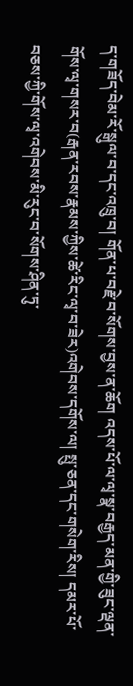ད་གཟོད་བེམ་རོ་སྒུལ་བ་དང་འཁྲུ་བ། གོན་པ་བརྗེ་བ་སོགས་བྱས་ན་ཆོག འདས་པོ་ལ་ལྭ་སྣ་བརྒྱད་མན་གྱི་ཟུང་ལྡན་གོས་ལྭ་གསར་བ(རྒན་རབས་རྣམས་ཀྱིས་ཚེ་རིང་ལྭ་བ་ཟེར)འགེབས་དགོས་ལ། སྤུ་ཅན་དང་གསེག་རིས། དམར་པོ་བཅས་ཀྱི་གོས་ལྭ་འགེབས་མི་རུང་བ་སོགས་ཤིན་ཏུ་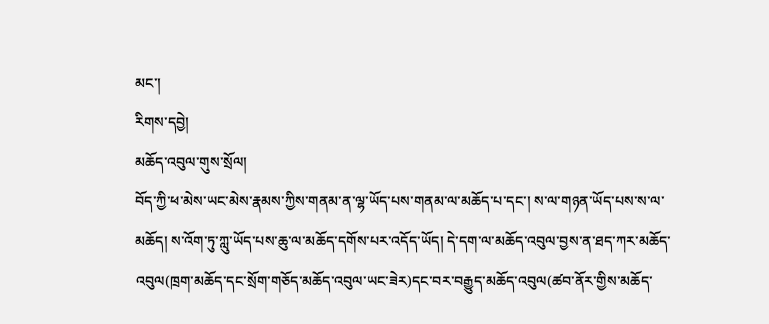མང་།
རིགས་དབྱེ།
མཆོད་འབུལ་གུས་སྲོལ།
བོད་ཀྱི་ཕ་མེས་ཡང་མེས་རྣམས་ཀྱིས་གནམ་ན་ལྷ་ཡོད་པས་གནམ་ལ་མཆོད་པ་དང་། ས་ལ་གཉན་ཡོད་པས་ས་ལ་མཆོད། ས་འོག་ཏུ་ཀླུ་ཡོད་པས་ཆུ་ལ་མཆོད་དགོས་པར་འདོད་ཡོད། དེ་དག་ལ་མཆོད་འབུལ་བྱས་ན་ཐད་ཀར་མཆོད་འབུལ(ཁྲག་མཆོད་དང་སྲོག་གཅོད་མཆོད་འབུལ་ཡང་ཟེར)དང་བར་བརྒྱུད་མཆོད་འབུལ(ཚབ་ནོར་གྱིས་མཆོད་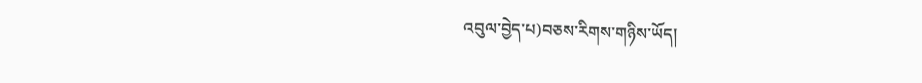འབུལ་བྱེད་པ)བཅས་རིགས་གཉིས་ཡོད།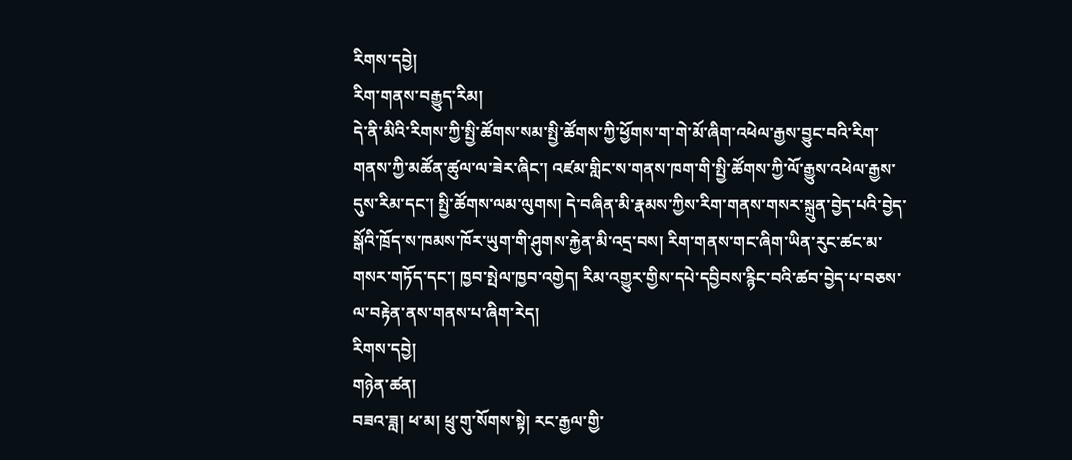རིགས་དབྱེ།
རིག་གནས་བརྒྱུད་རིམ།
དེ་ནི་མིའི་རིགས་ཀྱི་སྤྱི་ཚོགས་སམ་སྤྱི་ཚོགས་ཀྱི་ཕྱོགས་ག་གེ་མོ་ཞིག་འཕེལ་རྒྱས་བྱུང་བའི་རིག་གནས་ཀྱི་མཚོན་ཚུལ་ལ་ཟེར་ཞིང་། འཛམ་གླིང་ས་གནས་ཁག་གི་སྤྱི་ཚོགས་ཀྱི་ལོ་རྒྱུས་འཕེལ་རྒྱས་དུས་རིམ་དང་། སྤྱི་ཚོགས་ལམ་ལུགས། དེ་བཞིན་མི་རྣམས་ཀྱིས་རིག་གནས་གསར་སྐྲུན་བྱེད་པའི་བྱེད་སྒོའི་ཁྲོད་ས་ཁམས་ཁོར་ཡུག་གི་ཤུགས་རྐྱེན་མི་འདྲ་བས། རིག་གནས་གང་ཞིག་ཡིན་རུང་ཚང་མ་གསར་གཏོད་དང་། ཁྱབ་སྤེལ་ཁྱབ་འགྱེད། རིམ་འགྱུར་གྱིས་དཔེ་དབྱིབས་རྙིང་བའི་ཚབ་བྱེད་པ་བཅས་ལ་བརྟེན་ནས་གནས་པ་ཞིག་རེད།
རིགས་དབྱེ།
གཉེན་ཚན།
བཟའ་ཟླ། ཕ་མ། ཕྲུ་གུ་སོགས་སྟེ། རང་རྒྱལ་གྱི་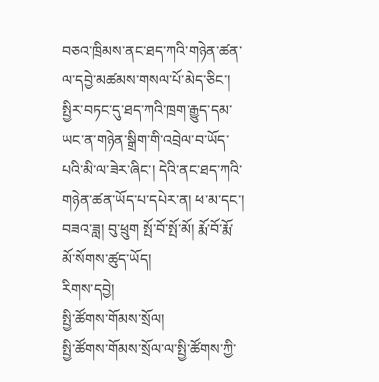བཅའ་ཁྲིམས་ནང་ཐད་ཀའི་གཉེན་ཚན་ལ་དབྱེ་མཚམས་གསལ་པོ་མེད་ཅིང་། སྤྱིར་བཏང་དུ་ཐད་ཀའི་ཁྲག་རྒྱུད་དམ་ཡང་ན་གཉེན་སྒྲིག་གི་འབྲེལ་བ་ཡོད་པའི་མི་ལ་ཟེར་ཞིང་། དེའི་ནང་ཐད་ཀའི་གཉེན་ཚན་ཡོད་པ་དཔེར་ན། ཕ་མ་དང་། བཟའ་ཟླ། བུ་ཕྲུག སྤོ་བོ་སྤོ་མོ། རྨོ་བོ་རྨོ་མོ་སོགས་ཚུད་ཡོད།
རིགས་དབྱེ།
སྤྱི་ཚོགས་གོམས་སྲོལ།
སྤྱི་ཚོགས་གོམས་སྲོལ་ལ་སྤྱི་ཚོགས་ཀྱི་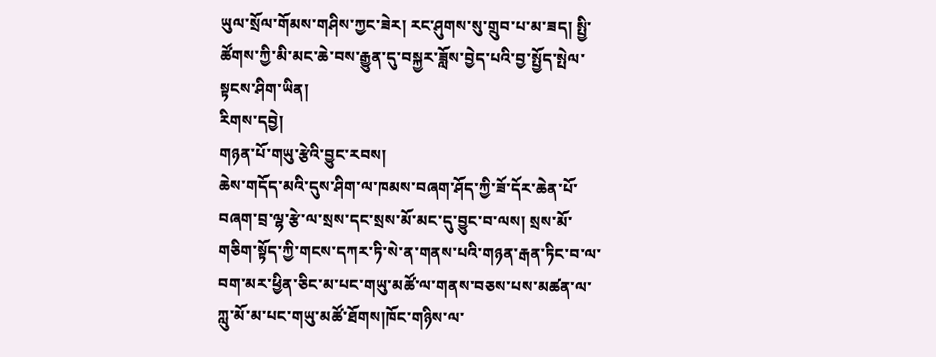ཡུལ་སྲོལ་གོམས་གཤིས་ཀྱང་ཟེར། རང་ཤུགས་སུ་གྲུབ་པ་མ་ཟད། སྤྱི་ཚོགས་ཀྱི་མི་མང་ཆེ་བས་རྒྱུན་དུ་བསྐྱར་ཟློས་བྱེད་པའི་བྱ་སྤྱོད་སྤེལ་སྟངས་ཤིག་ཡིན།
རིགས་དབྱེ།
གཉན་པོ་གཡུ་རྩེའི་བྱུང་རབས།
ཆེས་གདོད་མའི་དུས་ཤིག་ལ་ཁམས་བཞག་ཤོད་ཀྱི་ཟོ་དོར་ཆེན་པོ་བཞག་བྲ་ལྷ་རྩེ་ལ་སྲས་དང་སྲས་མོ་མང་དུ་བྱུང་བ་ལས། སྲས་མོ་གཅིག་སྟོད་ཀྱི་གངས་དཀར་ཏི་སེ་ན་གནས་པའི་གཉན་རྒན་ཏིང་བ་ལ་བག་མར་ཕྱིན་ཅིང་མ་པང་གཡུ་མཚོ་ལ་གནས་བཅས་པས་མཚན་ལ་ཀླུ་མོ་མ་པང་གཡུ་མཚོ་ཐོགས།ཁོང་གཉིས་ལ་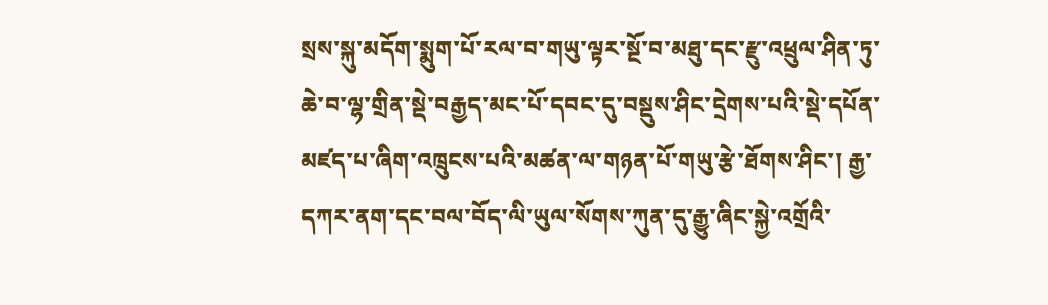སྲས་སྐུ་མདོག་སྨུག་པོ་རལ་བ་གཡུ་ལྟར་སྔོ་བ་མཐུ་དང་རྫུ་འཕྲུལ་ཤིན་ཏུ་ཆེ་བ་ལྷ་གྲིན་སྡེ་བརྒྱད་མང་པོ་དབང་དུ་བསྡུས་ཤིང་དྲེགས་པའི་སྡེ་དཔོན་མཛད་པ་ཞིག་འཁྲུངས་པའི་མཚན་ལ་གཉན་པོ་གཡུ་རྩེ་ཐོགས་ཤིང་། རྒྱ་དཀར་ནག་དང་བལ་བོད་ལི་ཡུལ་སོགས་ཀུན་དུ་རྒྱུ་ཞིང་སྐྱེ་འགྲོའི་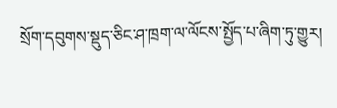སྲོག་དབུགས་སྡུད་ཅིང་ཤ་ཁྲག་ལ་ལོངས་སྤྱོད་པ་ཞིག་ཏུ་གྱུར།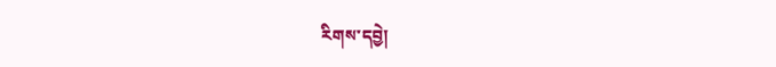རིགས་དབྱེ།